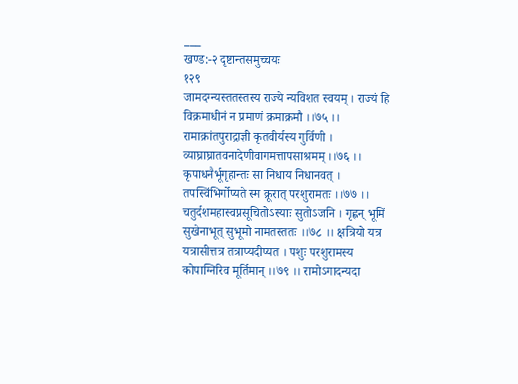___
खण्ड:-२ दृष्टान्तसमुच्चयः
१२९
जामदग्न्यस्ततस्तस्य राज्ये न्यविशत स्वयम् । राज्यं हि विक्रमाधीनं न प्रमाणं क्रमाक्रमौ ।।७५ ।। रामाक्रांतपुराद्राज्ञी कृतवीर्यस्य गुर्विणी । व्याघ्राघ्रातवनादेणीवागमत्तापसाश्रमम् ।।७६ ।। कृपाधनैर्भूगृहान्तः सा निधाय निधानवत् । तपस्विंभिर्गोप्यते स्म क्रूरात् परशुरामतः ।।७७ ।। चतुर्दशमहास्वप्नसूचितोऽस्याः सुतोऽजनि । गृह्णन् भूमिं सुखेनाभूत् सुभूमो नामतस्ततः ।।७८ ।। क्षत्रियो यत्र यत्रासीत्तत्र तत्राप्यदीप्यत । पशुः परशुरामस्य कोपाग्निरिव मूर्तिमान् ।।७९ ।। रामोऽगादन्यदा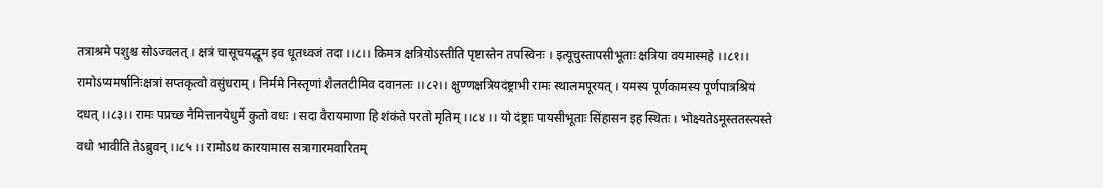तत्राश्रमे पशुश्च सोऽज्वलत् । क्षत्रं चासूचयद्धूम इव धूतध्वजं तदा ।।८।। किमत्र क्षत्रियोऽस्तीति पृष्टास्तेन तपस्विनः । इत्यूचुस्तापसीभूताः क्षत्रिया वयमास्महे ।।८१।। रामोऽप्यमर्षानिःक्षत्रां सप्तकृत्वो वसुंधराम् । निर्ममे निस्तृणां शैलतटीमिव दवानलः ।।८२।। क्षुण्णक्षत्रियदंष्ट्राभी रामः स्थालमपूरयत् । यमस्य पूर्णकामस्य पूर्णपात्रश्रियं दधत् ।।८३।। रामः पप्रच्छ नैमित्तानयेधुर्मे कुतो वधः । सदा वैरायमाणा हि शंकंते परतो मृतिम् ।।८४ ।। यो दंष्ट्राः पायसीभूताः सिंहासन इह स्थितः । भोक्ष्यतेऽमूस्ततस्त्यस्ते वधो भावीति तेऽब्रुवन् ।।८५ ।। रामोऽथ कारयामास सत्रागारमवारितम्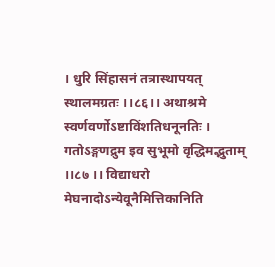। धुरि सिंहासनं तत्रास्थापयत् स्थालमग्रतः ।।८६।। अथाश्रमे स्वर्णवर्णोऽष्टाविंशतिधनूनतिः । गतोऽङ्गणद्रुम इव सुभूमो वृद्धिमद्भुताम् ।।८७ ।। विद्याधरो मेघनादोऽन्येवूनैमित्तिकानिति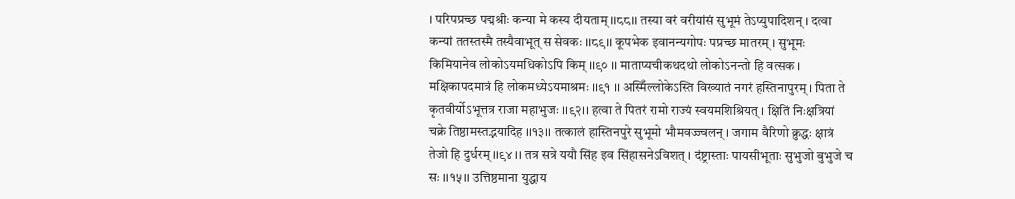। परिपप्रच्छ पद्मश्रीः कन्या मे कस्य दीयताम् ।।८८।। तस्या वरं वरीयांसं सुभूमं तेऽप्युपादिशन् । दत्वा कन्यां ततस्तस्मै तस्यैवाभूत् स सेवकः ।।८९।। कूपभेक इवानन्यगोपः पप्रच्छ मातरम् । सुभूमः किमियानेव लोकोऽयमधिकोऽपि किम् ।।९० ।। माताप्यचीकथदथो लोकोऽनन्तो हि वत्सक । मक्षिकापदमात्रं हि लोकमध्येऽयमाश्रमः ।।९१ ।। अस्मिँल्लोकेऽस्ति विख्यातं नगरं हस्तिनापुरम् । पिता ते कृतवीर्योऽभूत्तत्र राजा महाभुजः ।।९२।। हत्वा ते पितरं रामो राज्यं स्वयमशिश्रियत् । क्षितिं निःक्षत्रियां चक्रे तिष्ठामस्तद्भयादिह ।।१३।। तत्कालं हास्तिनपुरे सुभूमो भौमवज्ज्वलन् । जगाम वैरिणो क्रुद्धः क्षात्रं तेजो हि दुर्धरम् ।।९४ ।। तत्र सत्रे ययौ सिंह इव सिंहासनेऽविशत् । दंष्ट्रास्ताः पायसीभूताः सुभुजो बुभुजे च सः ।।१५।। उत्तिष्ठमाना युद्धाय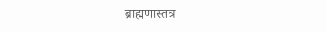ब्राह्मणास्तत्र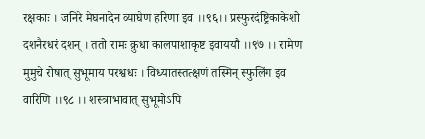रक्षकाः । जनिरे मेघनादेन व्याघेण हरिणा इव ।।९६।। प्रस्फुरदंष्ट्रिकाकेशो दशनैरधरं दशन् । ततो रामः क्रुधा कालपाशाकृष्ट इवाययौ ।।९७ ।। रामेण मुमुचे रोषात् सुभूमाय परश्वधः । विध्यातस्तत्क्षणं तस्मिन् स्फुलिंग इव वारिणि ।।९८ ।। शस्त्राभावात् सुभूमोऽपि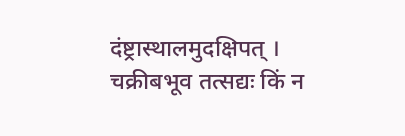दंष्ट्रास्थालमुदक्षिपत् । चक्रीबभूव तत्सद्यः किं न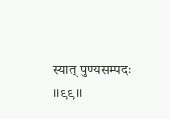स्यात् पुण्यसम्पदः ।।९९।।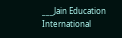___Jain Education International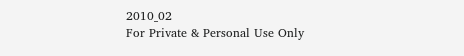2010_02
For Private & Personal Use Only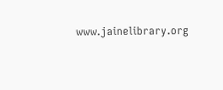www.jainelibrary.org